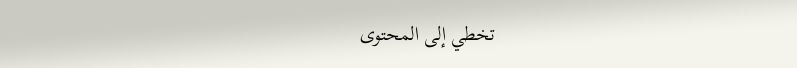تخطي إلى المحتوى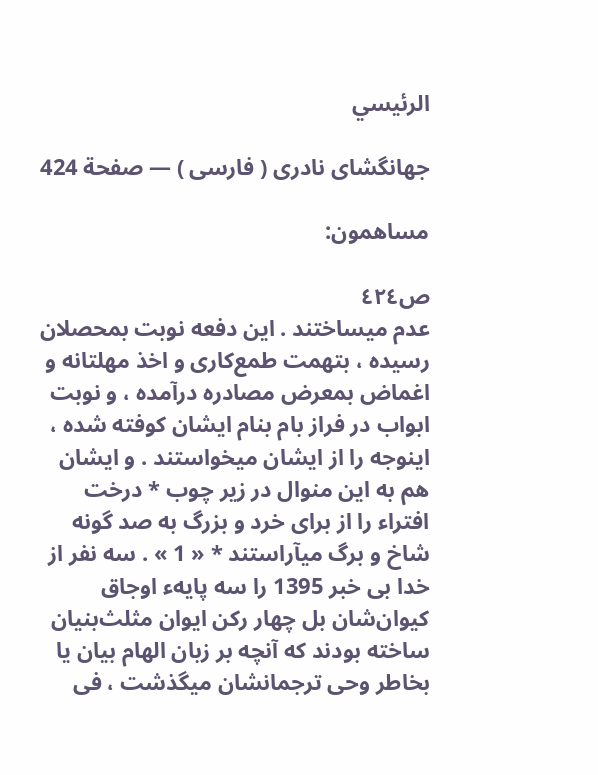الرئيسي

جهانگشاى نادرى ( فارسى ) — صفحة 424

مساهمون:

ص٤٢٤
عدم ميساختند . اين دفعه نوبت بمحصلان رسيده ، بتهمت طمع‌كارى و اخذ مهلتانه و اغماض بمعرض مصادره درآمده ، و نوبت ابواب در فراز بام بنام ايشان كوفته شده ، اينوجه را از ايشان ميخواستند . و ايشان هم به اين منوال در زير چوب * درخت افتراء را از براى خرد و بزرگ به صد گونه شاخ و برگ ميآراستند * « 1 » . سه نفر از خدا بى خبر 1395 را سه پايهء اوجاق كيوان‌شان بل چهار ركن ايوان مثلث‌بنيان ساخته بودند كه آنچه بر زبان الهام بيان يا بخاطر وحى ترجمانشان ميگذشت ، فى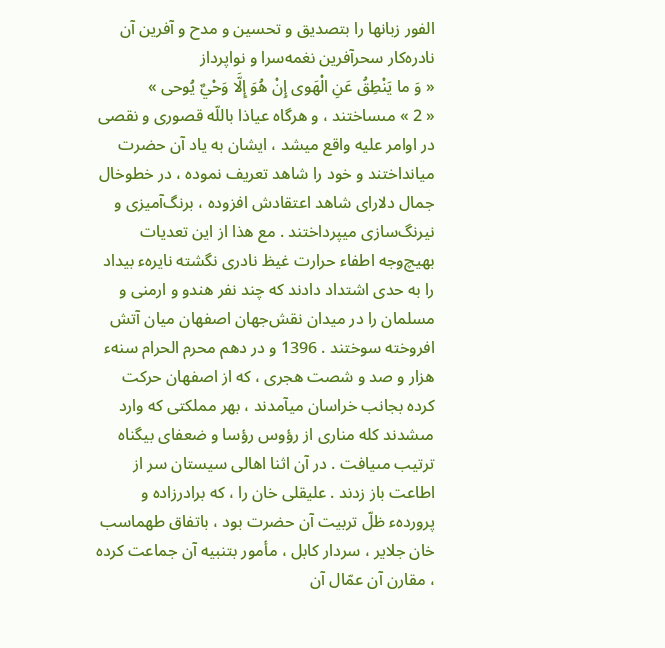الفور زبانها را بتصديق و تحسين و مدح و آفرين آن نادره‌كار سحرآفرين نغمه‌سرا و نواپرداز
« وَ ما يَنْطِقُ عَنِ الْهَوى إِنْ هُوَ إِلَّا وَحْيٌ يُوحى »
« 2 » مىساختند ، و هرگاه عياذا باللّه قصورى و نقصى در اوامر عليه واقع ميشد ، ايشان به ياد آن حضرت ميانداختند و خود را شاهد تعريف نموده ، در خطوخال جمال دلاراى شاهد اعتقادش افزوده ، برنگ‌آميزى و نيرنگ‌سازى ميپرداختند . مع هذا از اين تعديات بهيچ‌وجه اطفاء حرارت غيظ نادرى نگشته نايرهء بيداد را به حدى اشتداد دادند كه چند نفر هندو و ارمنى و مسلمان را در ميدان نقش‌جهان اصفهان ميان آتش افروخته سوختند . 1396 و در دهم محرم الحرام سنهء هزار و صد و شصت هجرى ، كه از اصفهان حركت كرده بجانب خراسان ميآمدند ، بهر مملكتى كه وارد مىشدند كله منارى از رؤوس رؤسا و ضعفاى بيگناه ترتيب مىيافت . در آن اثنا اهالى سيستان سر از اطاعت باز زدند . عليقلى خان را ، كه برادرزاده و پروردهء ظلّ تربيت آن حضرت بود ، باتفاق طهماسب خان جلاير ، سردار كابل ، مأمور بتنبيه آن جماعت كرده ، مقارن آن عمّال آن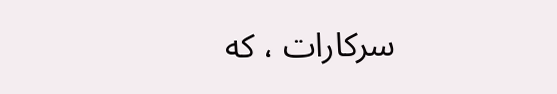سركارات ، كه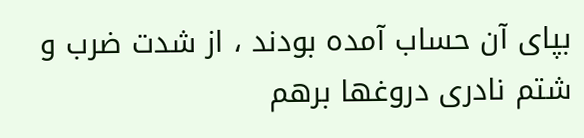بپاى آن حساب آمده بودند ، از شدت ضرب و شتم نادرى دروغها برهم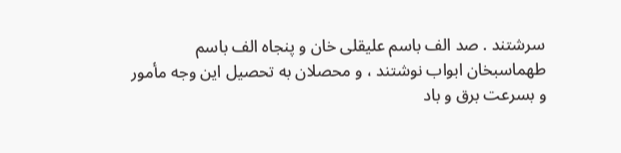سرشتند . صد الف باسم عليقلى خان و پنجاه الف باسم طهماسبخان ابواب نوشتند ، و محصلان به تحصيل اين وجه مأمور و بسرعت برق و باد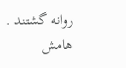روانه گشتند .
هامش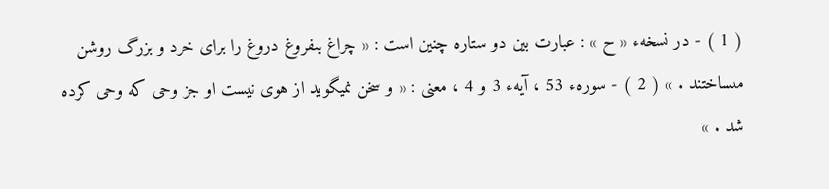( 1 ) - در نسخهء « ح » : عبارت بين دو ستاره چنين است : « چراغ بىفروغ دروغ را براى خرد و بزرگ روشن مىساختند . » ( 2 ) - سورهء 53 ، آيهء 3 و 4 ، معنى : « و سخن نميگويد از هوى نيست او جز وحى كه وحى كرده شد . »